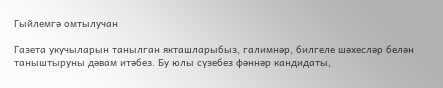Гыйлемгә омтылучан

Газета укучыларын танылган якташларыбыз, галимнәр, билгеле шәхесләр белән таныштыруны дәвам итәбез. Бу юлы сүзебез фәннәр кандидаты,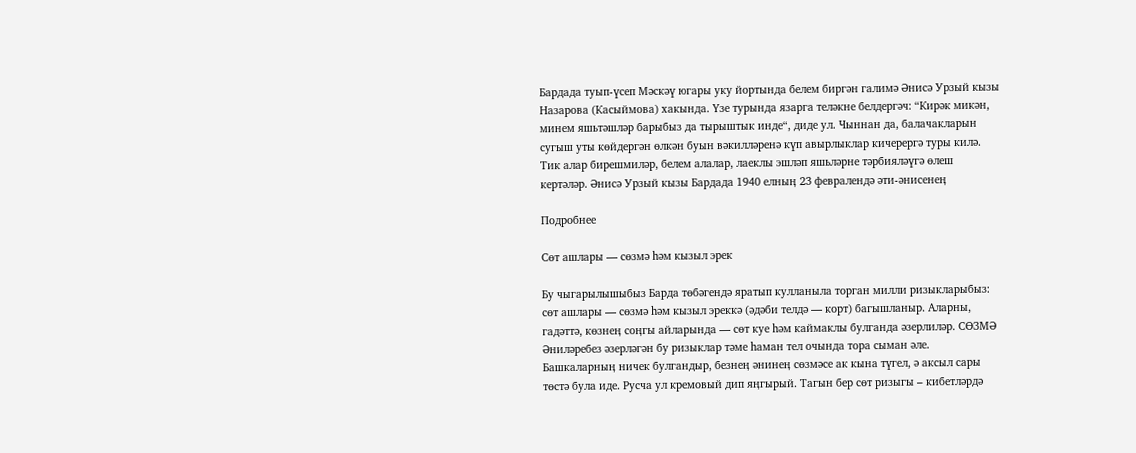Бардада туып-үсеп Мәскәү югары уку йортында белем биргән галимә Әнисә Урзый кызы Назарова (Касыймова) хакында. Үзе турында язарга теләкне белдергәч: “Кирәк микән, минем яшьтәшләр барыбыз да тырыштык инде“, диде ул. Чыннан да, балачакларын сугыш уты көйдергән өлкән буын вәкилләренә күп авырлыклар кичерергә туры килә. Тик алар бирешмиләр, белем алалар, лаеклы эшләп яшьләрне тәрбияләүгә өлеш кертәләр. Әнисә Урзый кызы Бардада 1940 елныӊ 23 февралендә әти-әнисенеӊ

Подробнее

Сөт ашлары — сөзмә hәм кызыл эрек

Бу чыгарылышыбыз Барда төбәгендә яратып кулланыла торган милли ризыкларыбыз: сөт ашлары — сөзмә hәм кызыл эреккә (әдәби телдә — корт) багышланыр. Аларны, гадәттә, көзнеӊ соӊгы айларында — сөт куе hәм каймаклы булганда әзерлиләр. СӨЗМӘ Әниләребез әзерләгән бу ризыклар тәме hаман тел очында тора сыман әле. Башкаларныӊ ничек булгандыр, безнеӊ әнинеӊ сөзмәсе ак кына түгел, ә аксыл сары төстә була иде. Русча ул кремовый дип яӊгырый. Тагын бер сөт ризыгы – кибетләрдә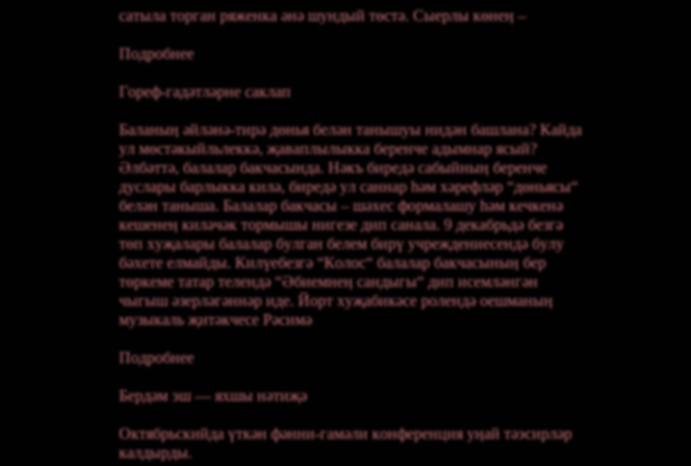сатыла торган ряженка әнә шундый төстә. Сыерлы көнеӊ –

Подробнее

Гореф-гадәтләрне саклап

Баланыӊ әйләнә-тирә дөнья белән танышуы нидән башлана? Кайда ул мөстәкыйльлеккә, җаваплылыкка беренче адымнар ясый? Әлбәттә, балалар бакчасында. Нәкъ биредә сабыйныӊ беренче дуслары барлыкка килә, биредә ул саннар hәм хәрефләр “дөньясы“ белән таныша. Балалар бакчасы – шәхес формалашу hәм кечкенә кешенеӊ киләчәк тормышы нигезе дип санала. 9 декабрьдә безгә төп хуҗалары балалар булган белем бирү учреждениесендә булу бәхете елмайды. Килүебезгә “Колос“ балалар бакчасыныӊ бер төркеме татар телендә “Әбиемнеӊ сандыгы“ дип исемләнгән чыгыш әзерләгәннәр иде. Йорт хуҗабикәсе ролендә оешманыӊ музыкаль җитәкчесе Рәсимә

Подробнее

Бердәм эш — яхшы нәтиҗә

Октябрьскийда үткән фәнни-гамәли конференция уӊай тәэсирләр калдырды.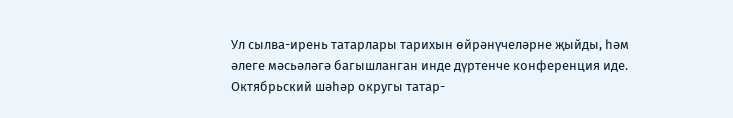Ул сылва-ирень татарлары тарихын өйрәнүчеләрне җыйды, hәм әлеге мәсьәләгә багышланган инде дүртенче конференция иде. Октябрьский шәhәр округы татар-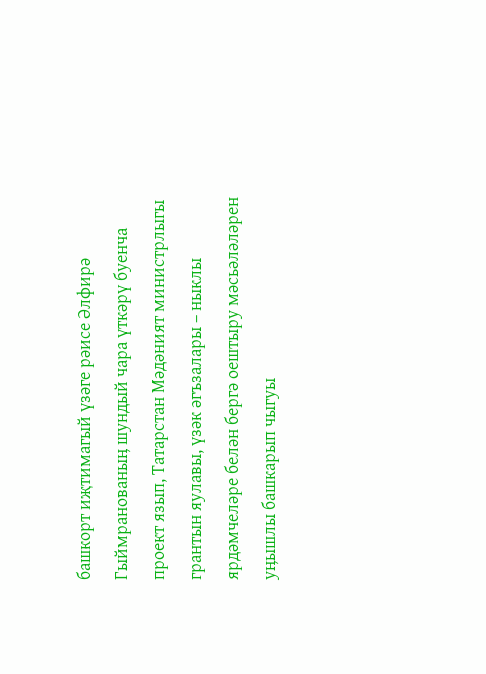башкорт иҗтимагый үзәге рәисе Әлфирә Гыймранованыӊ шундый чара үткәрү буенча проект язып, Татарстан Мәдәният министрлыгы грантын яулавы, үзәк әгъзалары – ныклы ярдәмчеләре белән бергә оештыру мәсьәләләрен уӊышлы башкарып чыгуы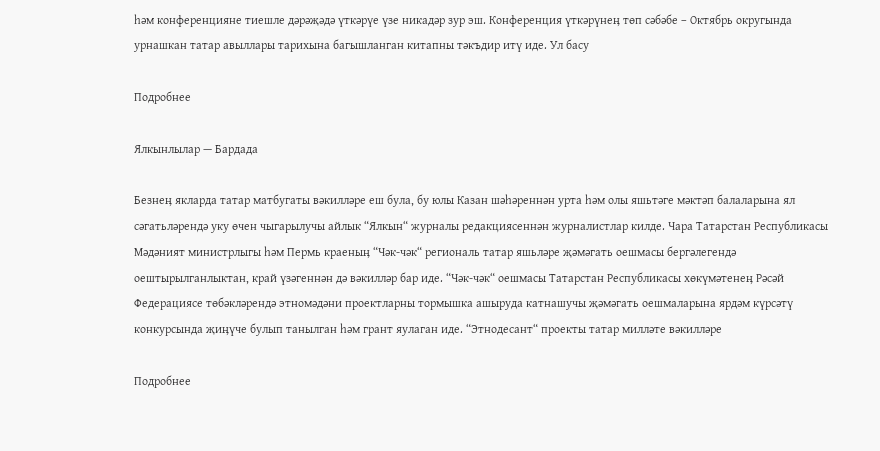hәм конференцияне тиешле дәрәҗәдә үткәрүе үзе никадәр зур эш. Конференция үткәрүнеӊ төп сәбәбе – Октябрь округында урнашкан татар авыллары тарихына багышланган китапны тәкъдир итү иде. Ул басу

Подробнее

Ялкынлылар — Бардада

Безнеӊ якларда татар матбугаты вәкилләре еш була, бу юлы Казан шәhәреннән урта hәм олы яшьтәге мәктәп балаларына ял сәгатьләрендә уку өчен чыгарылучы айлык “Ялкын“ журналы редакциясеннән журналистлар килде. Чара Татарстан Республикасы Мәдәният министрлыгы hәм Пермь краеныӊ “Чәк-чәк“ региональ татар яшьләре җәмәгать оешмасы бергәлегендә оештырылганлыктан, край үзәгеннән дә вәкилләр бар иде. “Чәк-чәк“ оешмасы Татарстан Республикасы хөкүмәтенеӊ Рәсәй Федерациясе төбәкләрендә этномәдәни проектларны тормышка ашыруда катнашучы җәмәгать оешмаларына ярдәм күрсәтү конкурсында җиӊүче булып танылган hәм грант яулаган иде. “Этнодесант“ проекты татар милләте вәкилләре

Подробнее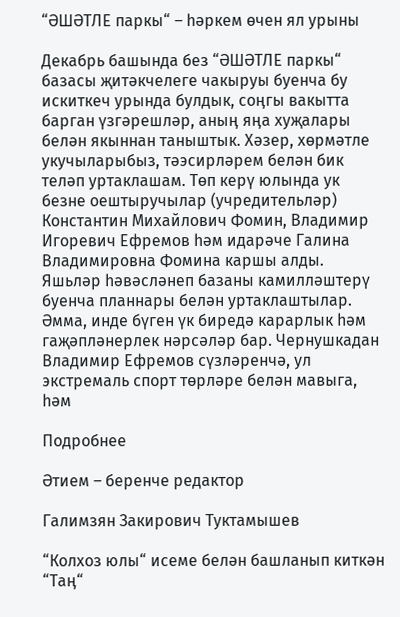“ӘШӘТЛЕ паркы“ – hәркем өчен ял урыны

Декабрь башында без “ӘШӘТЛЕ паркы“ базасы җитәкчелеге чакыруы буенча бу искиткеч урында булдык, соӊгы вакытта барган үзгәрешләр, аныӊ яӊа хуҗалары белән якыннан таныштык. Хәзер, хөрмәтле укучыларыбыз, тәэсирләрем белән бик теләп уртаклашам. Төп керү юлында ук безне оештыручылар (учредительләр) Константин Михайлович Фомин, Владимир Игоревич Ефремов hәм идарәче Галина Владимировна Фомина каршы алды. Яшьләр hәвәсләнеп базаны камилләштерү буенча планнары белән уртаклаштылар. Әмма, инде бүген үк биредә карарлык hәм гаҗәпләнерлек нәрсәләр бар. Чернушкадан Владимир Ефремов сүзләренчә, ул экстремаль спорт төрләре белән мавыга, hәм

Подробнее

Әтием – беренче редактор

Галимзян Закирович Туктамышев

“Колхоз юлы“ исеме белән башланып киткән “Таӊ“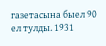газетасына быел 90 ел тулды. 1931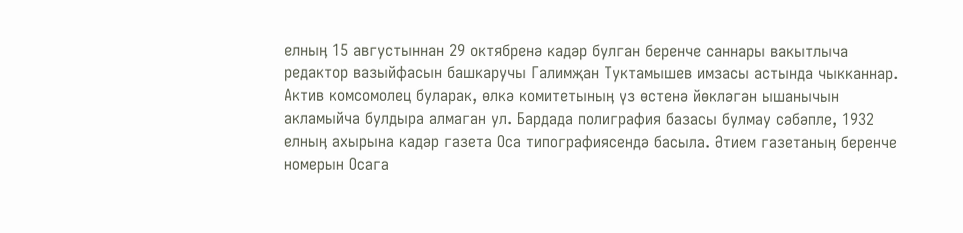елныӊ 15 августыннан 29 октябренә кадәр булган беренче саннары вакытлыча редактор вазыйфасын башкаручы Галимҗан Туктамышев имзасы астында чыкканнар. Актив комсомолец буларак, өлкә комитетыныӊ үз өстенә йөкләгән ышанычын акламыйча булдыра алмаган ул. Бардада полиграфия базасы булмау сәбәпле, 1932 елныӊ ахырына кадәр газета Оса типографиясендә басыла. Әтием газетаныӊ беренче номерын Осага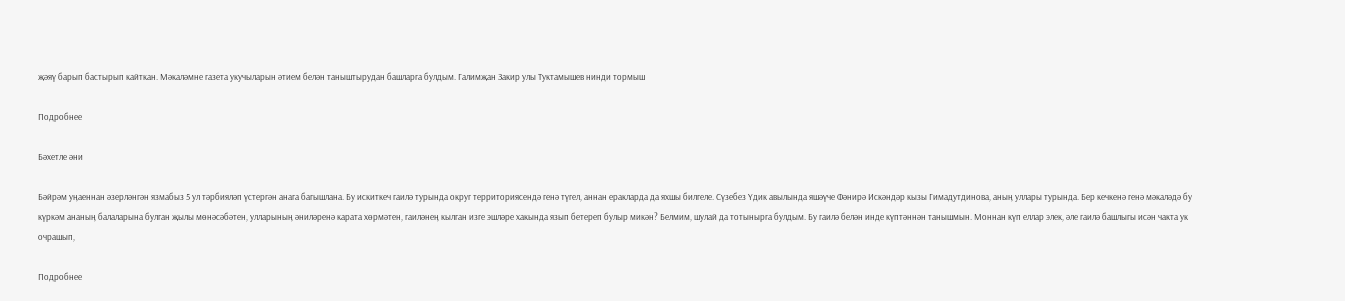җәяү барып бастырып кайткан. Мәкаләмне газета укучыларын әтием белән таныштырудан башларга булдым. Галимҗан Закир улы Туктамышев нинди тормыш

Подробнее

Бәхетле әни

Бәйрәм уӊаеннан әзерләнгән язмабыз 5 ул тәрбияләп үстергән анага багышлана. Бу искиткеч гаилә турында округ территориясендә генә түгел, аннан еракларда да яхшы билгеле. Сүзебез Үдик авылында яшәүче Фәнирә Искәндәр кызы Гимадутдинова, аныӊ уллары турында. Бер кечкенә генә мәкаләдә бу күркәм ананыӊ балаларына булган җылы мөнәсәбәтен, улларыныӊ әниләренә карата хөрмәтен, гаиләнеӊ кылган изге эшләре хакында язып бетереп булыр микән? Белмим, шулай да тотынырга булдым. Бу гаилә белән инде күптәннән танышмын. Моннан күп еллар элек, әле гаилә башлыгы исән чакта ук очрашып,

Подробнее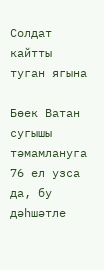Солдат кайтты туган ягына

Бөек Ватан сугышы тәмамлануга 76 ел узса да, бу дәhшәтле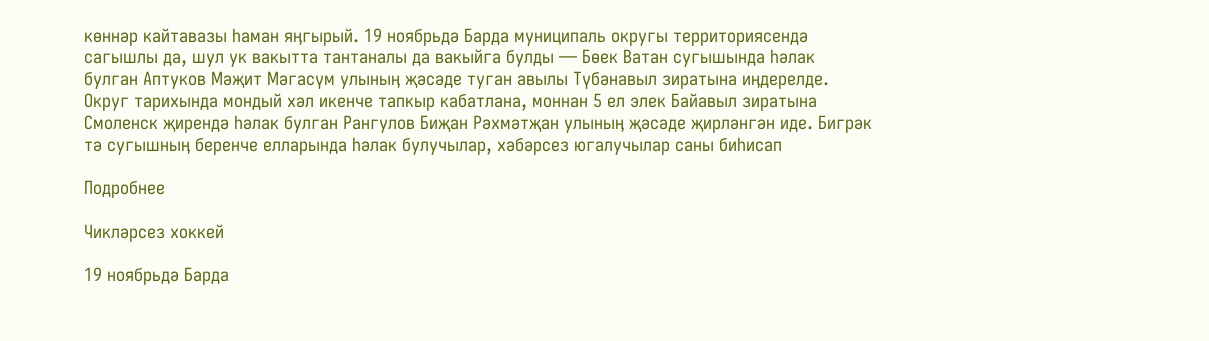көннәр кайтавазы hаман яӊгырый. 19 ноябрьдә Барда муниципаль округы территориясендә сагышлы да, шул ук вакытта тантаналы да вакыйга булды — Бөек Ватан сугышында hәлак булган Аптуков Мәҗит Мәгасүм улыныӊ җәсәде туган авылы Түбәнавыл зиратына иӊдерелде. Округ тарихында мондый хәл икенче тапкыр кабатлана, моннан 5 ел элек Байавыл зиратына Смоленск җирендә hәлак булган Рангулов Биҗан Рәхмәтҗан улыныӊ җәсәде җирләнгән иде. Бигрәк тә сугышныӊ беренче елларында hәлак булучылар, хәбәрсез югалучылар саны биhисап

Подробнее

Чикләрсез хоккей

19 ноябрьдә Барда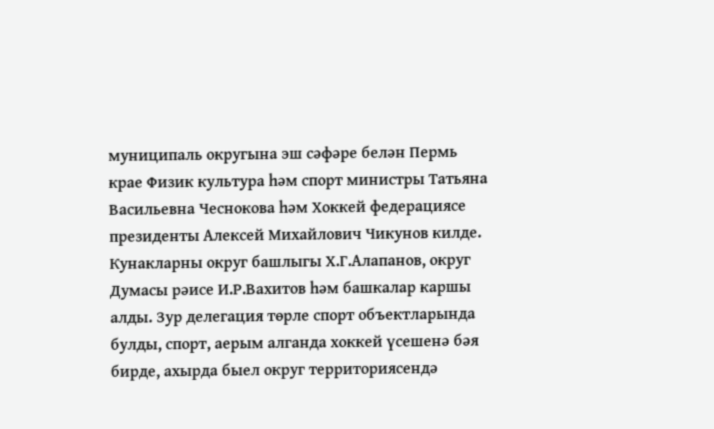муниципаль округына эш сәфәре белән Пермь крае Физик культура hәм спорт министры Татьяна Васильевна Чеснокова hәм Хоккей федерациясе президенты Алексей Михайлович Чикунов килде. Кунакларны округ башлыгы Х.Г.Алапанов, округ Думасы рәисе И.Р.Вахитов hәм башкалар каршы алды. Зур делегация төрле спорт объектларында булды, спорт, аерым алганда хоккей үсешенә бәя бирде, ахырда быел округ территориясендә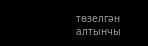төзелгән алтынчы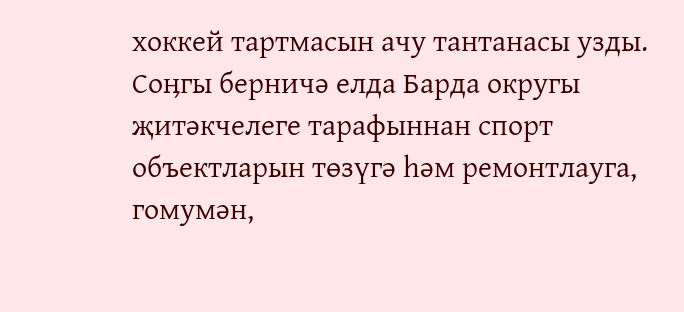хоккей тартмасын ачу тантанасы узды. Соӊгы берничә елда Барда округы җитәкчелеге тарафыннан спорт объектларын төзүгә hәм ремонтлауга, гомумән,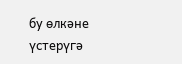бу өлкәне үстерүгә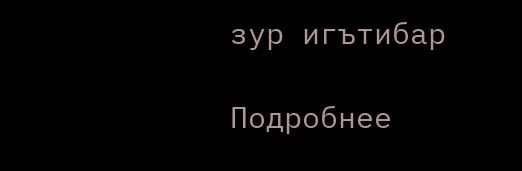зур игътибар

Подробнее